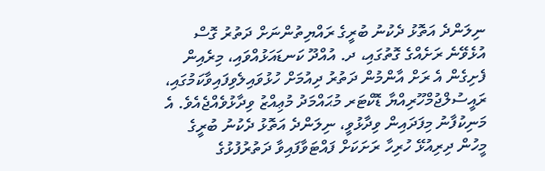ނިލަންދެ އަތޮޅު ދެކުނު ބުރީގެ ރައްޔިތުންނަށް ދަތުރު ގޮސް އުޅެވޭނެ ރަށެއްގެ ގޮތުގައި، ދ. އުއްދޫ ކަނޑައަޅުއްވައި، މިރެއިން ފެށިގެން އެ ރަށް އާންމުން ދަތުރު ދިއުމަށް ހުޅުވައިލެވިފައިވާކަމުގައި، ރައީސުލްޖުމްހޫރިއްޔާ ޑޮކްޓަރ މުޙައްމަދު މުޢިއްޒު ވިދާޅުވެއްޖެއެވެ. އެ މަނިކުފާނު މިފަދައިން ވިދާޅުވީ، ނިލަންދެ އަތޮޅު ދެކުނު ބުރީގެ މީހުން ދިރިއުޅޭ ހުރިހާ ރަށަކަށް ފައްޓަވާފައިވާ ދަތުރުފުޅުގެ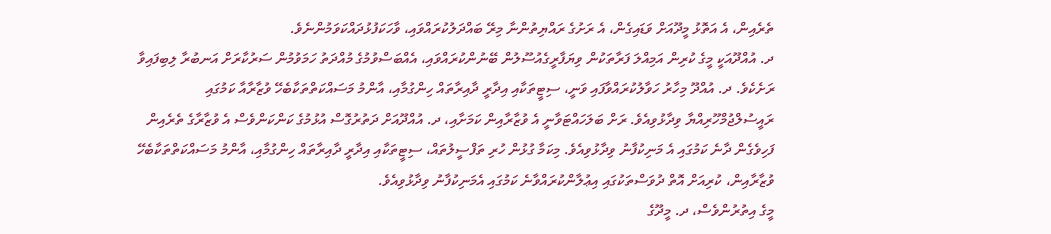ތެރެއިން، އެ އަތޮޅު މީދޫއަށް ވަޑައިގެން، އެ ރަށުގެ ރައްޔިތުންނާ މިރޭ ބައްދަލުކުރައްވައި، ވާހަކަފުޅުދައްކަވަމުންނެވެ.
ދ. އުއްދޫއަކީ މީގެ ކުރިން އަމިއްލަ ފަރާތަކުން ވިޔަފާރީގެއުސޫލުން ބޭނުންކުރައްވައި، އެއްބަސްވުމުގެ މުއްދަތު ހަމަވުމުން ސަރުކާރަށް އަނބުރާ ލިބިފައިވާ ރަށެކެވެ. ދ. އުއްދޫ މިހާރު ހަވާލުކުރައްވާފައި ވަނީ، ސިޓީތަކާއި އިދާރީ ދާއިރާތައް ހިންގުމާއި، އާންމު މަސައްކަތްތަކާބެހޭ ވުޒާރާއާ ކަމުގައި ރައީސުލްޖުމްހޫރިއްޔާ ވިދާޅުވިއެވެ. ރަށް ބަލަހައްޓަވާނީ އެ ވުޒާރާއިން ކަމަށާއި، ދ. އުއްދޫއަށް ދަތުރުގޮސް އުޅުމުގެ ކަންކަންވެސް އެ ވުޒާރާގެ ތެރެއިން ފަހިވެގެން ދާނެ ކަމުގައި އެ މަނިކުފާނު ވިދާޅުވިއެވެ. މިކަމާ ގުޅުން ހުރި ތަފްސީލުތައް، ސިޓީތަކާއި އިދާރީ ދާއިރާތައް ހިންގުމާއި، އާންމު މަސައްކަތްތަކާބެހޭ ވުޒާރާއިން، ކުރިއަށް އޮތް ދުވަސްތަކުގައި އިޢުލާންކުރައްވާނެ ކަމުގައި އެމަނިކުފާނު ވިދާޅުވިއެވެ.
މީގެ އިތުރުންވެސް، ދ. މީދޫގެ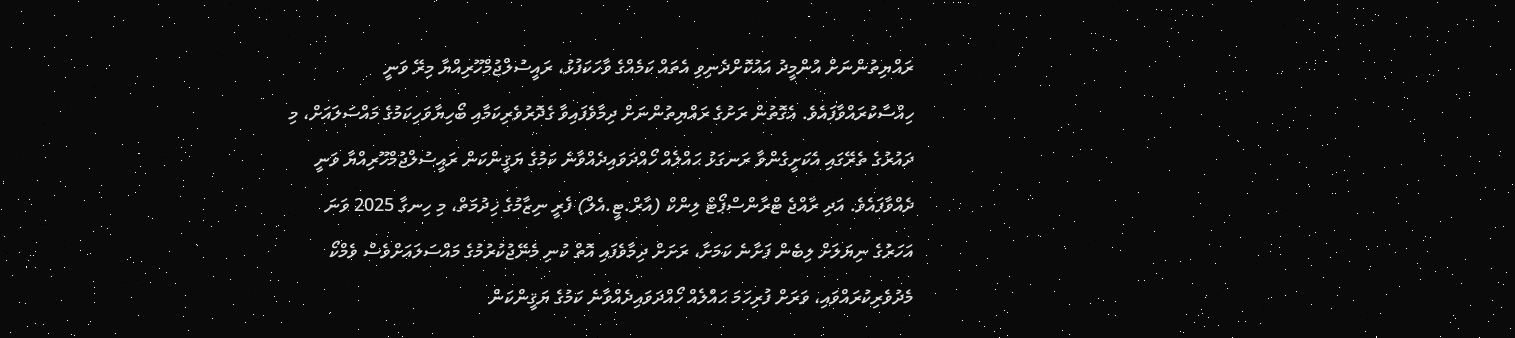ރައްޔިތުންނަށް އުންމީދު އައުކޮށްދެނިވި އެތައް ކަމެއްގެ ވާހަކަފުޅު، ރައީސުލްޖުމްހޫރިއްޔާ މިރޭ ވަނީ ހިއްސާކުރައްވާފައެވެ. އެގޮތުން ރަށުގެ ރައްޔިތުންނަށް ދިމާވެފައިވާ ގެދޮރުވެރިކަމާއި ބޯހިޔާވަހިކަމުގެ މައްސަލައަށް، މި ދައުރުގެ ތެރޭގައި އެކަށީގެންވާ ރަނގަޅު ޙައްލެއް ހޯއްދަވައިދެއްވާނެ ކަމުގެ ޔަޤީންކަން ރައީސުލްޖުމްހޫރިއްޔާ ވަނީ ދެއްވާފައެވެ. އަދި ރާއްޖެ ޓްރާންސްޕޯޓް ލިންކް (އާރް.ޓީ.އެލް) ފެރީ ނިޒާމުގެ ޚިދުމަތް، މި ހިނގާ 2025 ވަނަ އަހަރުގެ ނިޔަލަށް ލިބެން ފަށާނެ ކަމަށާ، ރަށަށް ދިމާވެފައި އޮތް ކުނި މެނޭޖުކުރުމުގެ މައްސަލައަށްވެސް ވެމްކޯ މެދުވެރިކުރައްވައި، ވަރަށް ފުރިހަމަ ޙައްލެއް ހޯއްދަވައިދެއްވާނެ ކަމުގެ ޔަޤީންކަން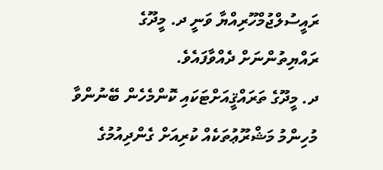ރައީސުލްޖުމްހޫރިއްޔާ ވަނީ ދ. މީދޫގެ ރައްޔިތުންނަށް ދެއްވާފައެވެ.
ދ. މީދޫގެ ތަރައްޤީއަށްޓަކައި ކޮންމެހެން ބޭނުންވާ މުހިންމު މަޝްރޫޢުތަކެއް ކުރިއަށް ގެންދިއުމުގެ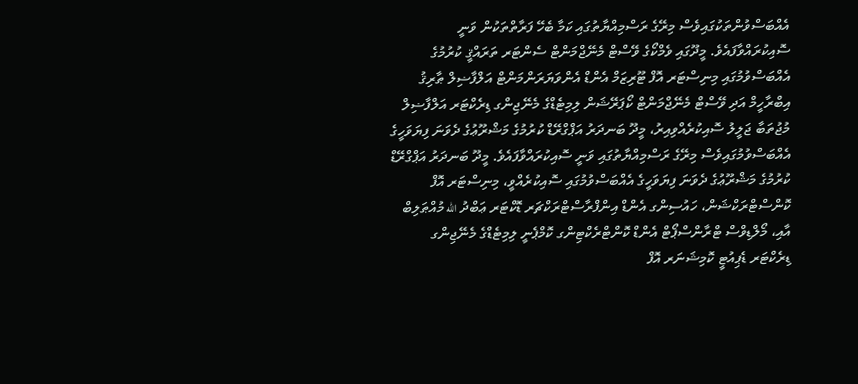އެއްބަސްވުންތަކުގައިވެސް މިރޭގެ ރަސްމިއްޔާތުގައި ކަމާ ބެހޭ ފަރާތްތަކުން ވަނީ ސޮއިކުރައްވާފައެވެ. މީދޫގައި ވެމްކޯގެ ވޭސްޓް މެނޭޖްމަންޓް ސެންޓަރ ތަރައްޤީ ކުރުމުގެ އެއްބަސްވުމުގައި މިނިސްޓަރ އޮފް ޓޫރިޒަމް އެންޑް އެންވަޔަރަންމަންޓް އަލްފާޟިލް ޠާރިޤު އިބްރާހީމް އަދި ވޭސްޓް މެނޭޖްމަންޓް ކޯޕަރޭޝަން ލިމިޓެޑްގެ މެނޭޖިންގ ޑިރެކްޓަރ އަލްފާޟިލް މުޖުތަބާ ޖަލީލު ސޮއިކުރެއްވިއިރު، މީދޫ ބަނދަރު އަޕްގްރޭޑް ކުރުމުގެ މަޝްރޫޢުގެ ދެވަނަ ފިޔަވަހީގެ އެއްބަސްވުމުގައިވެސް މިރޭގެ ރަސްމިއްޔާތުގައި ވަނީ ސޮއިކުރައްވާފައެވެ. މީދޫ ބަނދަރު އަޕްގްރޭޑް ކުރުމުގެ މަޝްރޫޢުގެ ދެވަނަ ފިޔަވަހީގެ އެއްބަސްވުމުގައި ސޮއިކުރެއްވީ، މިނިސްޓަރ އޮފް ކޮންސްޓްރަކްޝަން، ހައުސިންގ އެންޑް އިންފްރާސްޓްރަކްޗަރ ޑޮކްޓަރ ޢަބްދު الله މުއްޠަލިބް އާއި، މޯލްޑިވްސް ޓްރާންސްޕޯޓް އެންޑް ކޮންޓްރެކްޓިންގ ކޮމްޕެނީ ލިމިޓެޑްގެ މެނޭޖިންގ ޑިރެކްޓަރ ޑެޕިއުޓީ ކޮމިޝަނަރ އޮފް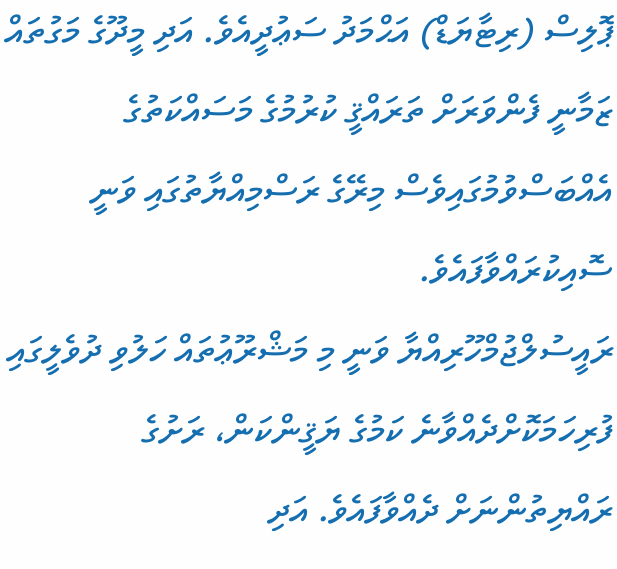ޕޮލިސް (ރިޓާޔަޑް) އަޙްމަދު ސަޢުދީއެވެ. އަދި މީދޫގެ މަގުތައް ޒަމާނީ ފެންވަރަށް ތަރައްޤީ ކުރުމުގެ މަސައްކަތުގެ އެއްބަސްވުމުގައިވެސް މިރޭގެ ރަސްމިއްޔާތުގައި ވަނީ ސޮއިކުރައްވާފައެވެ.
ރައީސުލްޖުމްހޫރިއްޔާ ވަނީ މި މަޝްރޫޢުތައް ހަލުވި ދުވެލީގައި ފުރިހަމަކޮށްދެއްވާނެ ކަމުގެ ޔަޤީންކަން، ރަށުގެ ރައްޔިތުންނަށް ދެއްވާފައެވެ. އަދި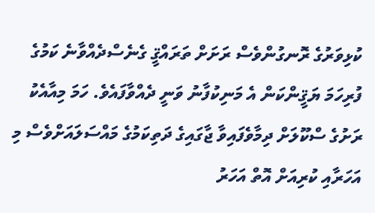ކުޅިވަރުގެ ރޮނގުންވެސް ރަށަށް ތަރައްޤީ ގެނެސްދެއްވާނެ ކަމުގެ ފުރިހަމަ ޔަޤީންކަން އެ މަނިކުފާނު ވަނީ ދެއްވާފައެވެ. ހަމަ މިއާއެކު ރަށުގެ ސްކޫލަށް ދިމާވެފައިވާ ޖާގައިގެ ދަތިކަމުގެ މައްސަލައަށްވެސް މި އަހަރާއި ކުރިއަށް އޮތް އަހަރު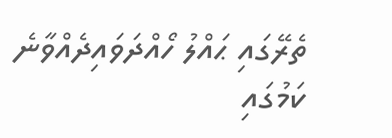ތެރޭގައި ޙައްލު ހޯއްދަވައިދެއްވާނެ ކަމުގައި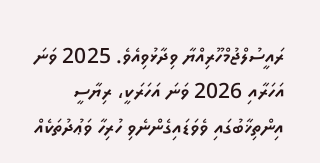ރައީސުލްޖުމްހޫރިއްޔާ ވިދާޅުވިއެވެ. 2025 ވަނަ އަހަރާއި 2026 ވަނަ އަހަރަކީ، ރިޔާސީ އިންތިޚާބުގައި ވެވަޑައިގެންނެވި ހުރިހާ ވަޢުދުތަކެއް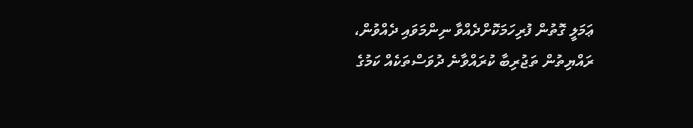ޢަމަލީ ގޮތުން ފުރިހަމަކޮށްދެއްވާ ނިންމަވައި ދެއްވުން، ރައްޔިތުން ތަޖުރިބާ ކުރައްވާނެ ދުވަސްތަކެއް ކަމުގެ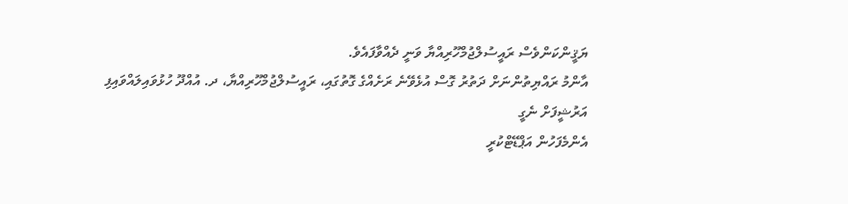ޔަޤީންކަންވެސް ރައީސުލްޖުމްހޫރިއްޔާ ވަނީ ދެއްވާފައެވެ.
އާންމު ރައްޔިތުންނަށް ދަތުރު ގޮސް އުޅެވޭނެ ރަށެއްގެ ގޮތުގައި، ރައީސުލްޖުމްހޫރިއްޔާ، ދ. އުއްދޫ ހުޅުވައިލައްވައިފި
އަރުޝީފަށް ނެގީ
އެންމެފަހުން އަޕްޑޭޓްކުރީ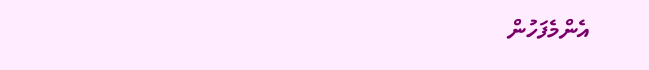އެންމެފަހުން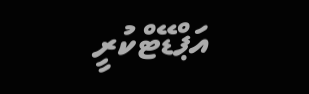އަޕްޑޭޓްކުރީ